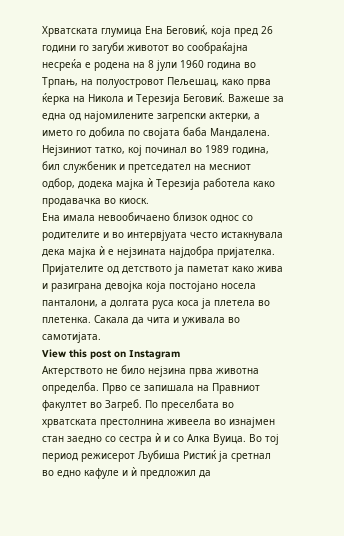Хрватската глумица Ена Беговиќ, која пред 26 години го загуби животот во сообраќајна несреќа е родена на 8 јули 1960 година во Трпањ, на полуостровот Пељешац, како прва ќерка на Никола и Терезија Беговиќ. Важеше за една од најомилените загрепски актерки, а името го добила по својата баба Мандалена. Нејзиниот татко, кој починал во 1989 година, бил службеник и претседател на месниот одбор, додека мајка ѝ Терезија работела како продавачка во киоск.
Ена имала невообичаено близок однос со родителите и во интервјуата често истакнувала дека мајка ѝ е нејзината најдобра пријателка. Пријателите од детството ја паметат како жива и разиграна девојка која постојано носела панталони, а долгата руса коса ја плетела во плетенка. Сакала да чита и уживала во самотијата.
View this post on Instagram
Актерството не било нејзина прва животна определба. Прво се запишала на Правниот факултет во Загреб. По преселбата во хрватската престолнина живеела во изнајмен стан заедно со сестра ѝ и со Алка Вуица. Во тој период режисерот Љубиша Ристиќ ја сретнал во едно кафуле и ѝ предложил да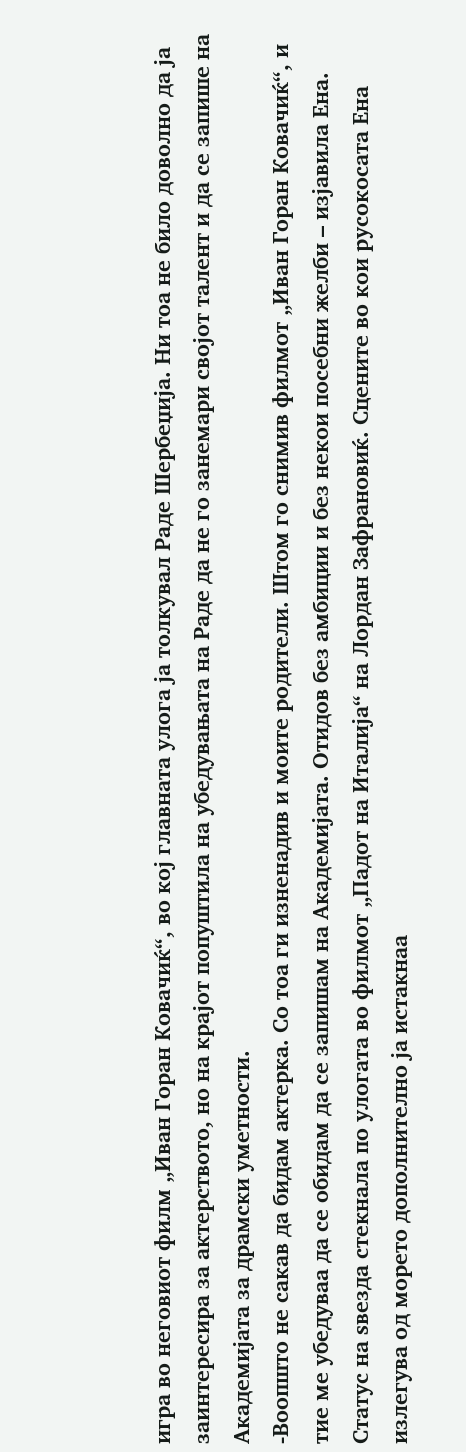игра во неговиот филм „Иван Горан Ковачиќ“, во кој главната улога ја толкувал Раде Шербеџија. Ни тоа не било доволно да ја заинтересира за актерството, но на крајот попуштила на убедувањата на Раде да не го занемари својот талент и да се запише на Академијата за драмски уметности.
-Воопшто не сакав да бидам актерка. Со тоа ги изненадив и моите родители. Штом го снимив филмот „Иван Горан Ковачиќ“, и тие ме убедуваа да се обидам да се запишам на Академијата. Отидов без амбиции и без некои посебни желби – изјавила Ена.
Статус на ѕвезда стекнала по улогата во филмот „Падот на Италија“ на Лордан Зафрановиќ. Сцените во кои русокосата Ена излегува од морето дополнително ја истакнаа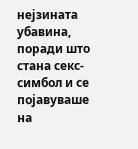нејзината убавина, поради што стана секс-симбол и се појавуваше на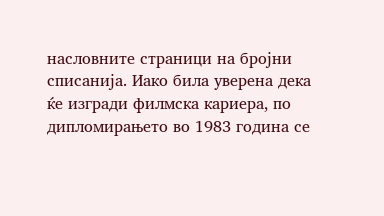насловните страници на бројни списанија. Иако била уверена дека ќе изгради филмска кариера, по дипломирањето во 1983 година се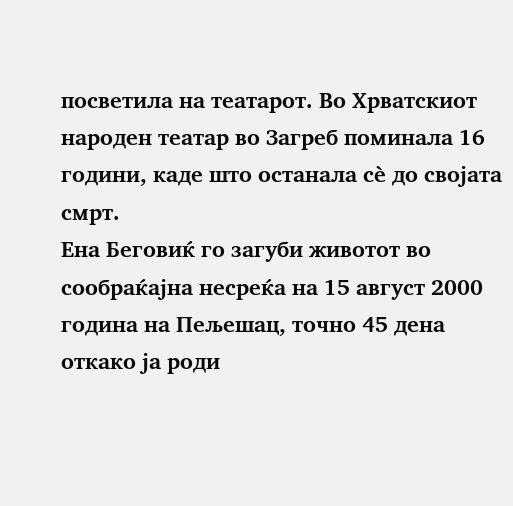посветила на театарот. Во Хрватскиот народен театар во Загреб поминала 16 години, каде што останала сè до својата смрт.
Ена Беговиќ го загуби животот во сообраќајна несреќа на 15 август 2000 година на Пељешац, точно 45 дена откако ја роди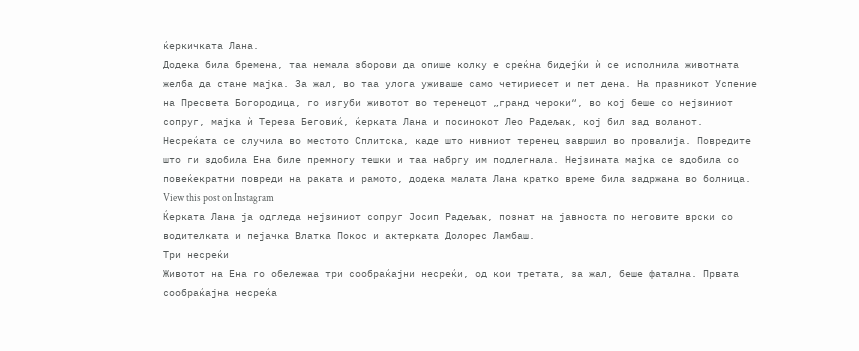ќеркичката Лана.
Додека била бремена, таа немала зборови да опише колку е среќна бидејќи ѝ се исполнила животната желба да стане мајка. За жал, во таа улога уживаше само четириесет и пет дена. На празникот Успение на Пресвета Богородица, го изгуби животот во теренецот „гранд чероки“, во кој беше со нејзиниот сопруг, мајка ѝ Тереза Беговиќ, ќерката Лана и посинокот Лео Радељак, кој бил зад воланот.
Несреќата се случила во местото Сплитска, каде што нивниот теренец завршил во провалија. Повредите што ги здобила Ена биле премногу тешки и таа набргу им подлегнала. Нејзината мајка се здобила со повеќекратни повреди на раката и рамото, додека малата Лана кратко време била задржана во болница.
View this post on Instagram
Ќерката Лана ја одгледа нејзиниот сопруг Јосип Радељак, познат на јавноста по неговите врски со водителката и пејачка Влатка Покос и актерката Долорес Ламбаш.
Три несреќи
Животот на Ена го обележаа три сообраќајни несреќи, од кои третата, за жал, беше фатална. Првата сообраќајна несреќа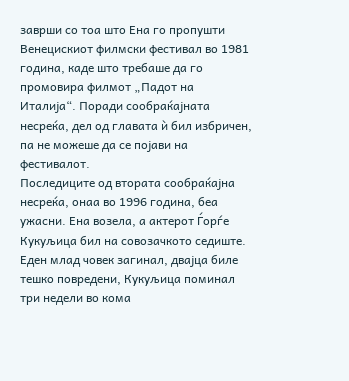заврши со тоа што Ена го пропушти Венецискиот филмски фестивал во 1981 година, каде што требаше да го промовира филмот „Падот на Италија“. Поради сообраќајната несреќа, дел од главата ѝ бил избричен, па не можеше да се појави на фестивалот.
Последиците од втората сообраќајна несреќа, онаа во 1996 година, беа ужасни. Ена возела, а актерот Ѓорѓе Кукуљица бил на совозачкото седиште. Еден млад човек загинал, двајца биле тешко повредени, Кукуљица поминал три недели во кома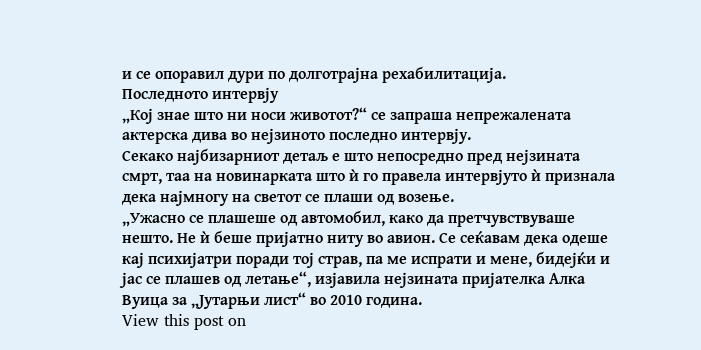и се опоравил дури по долготрајна рехабилитација.
Последното интервју
„Кој знае што ни носи животот?“ се запраша непрежалената актерска дива во нејзиното последно интервју.
Секако најбизарниот детаљ е што непосредно пред нејзината смрт, таа на новинарката што ѝ го правела интервјуто ѝ признала дека најмногу на светот се плаши од возење.
„Ужасно се плашеше од автомобил, како да претчувствуваше нешто. Не ѝ беше пријатно ниту во авион. Се сеќавам дека одеше кај психијатри поради тој страв, па ме испрати и мене, бидејќи и јас се плашев од летање“, изјавила нејзината пријателка Алка Вуица за „Јутарњи лист“ во 2010 година.
View this post on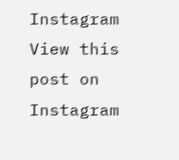Instagram
View this post on Instagram